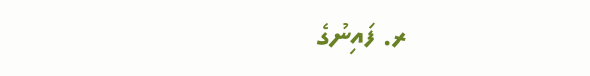ރ. ފައިނުގެ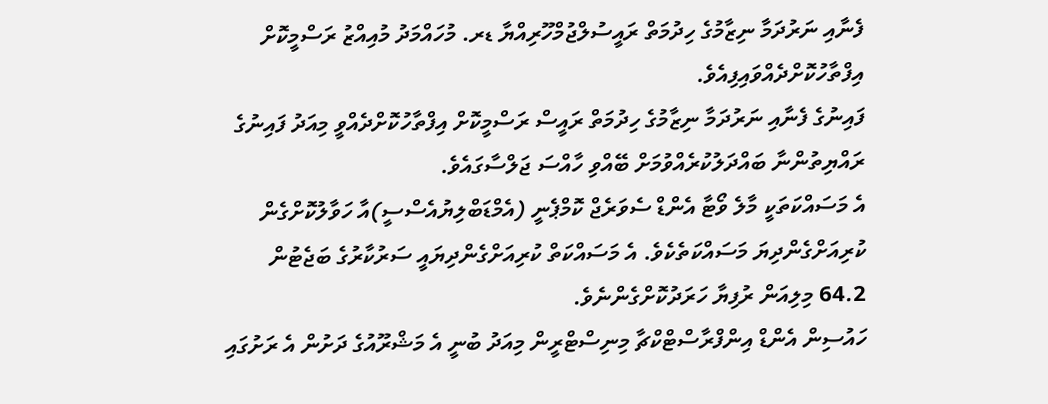ފެނާއި ނަރުދަމާ ނިޒާމުގެ ހިދުމަތް ރައީސުލްޖުމްހޫރިއްޔާ ޑރ. މުހައްމަދު މުއިއްޒު ރަސްމީކޮށް އިފްތާހުކޮށްދެއްވައިފިއެވެ.
ފައިނުގެ ފެނާއި ނަރުދަމާ ނިޒާމުގެ ހިދުމަތް ރައީސް ރަސްމީކޮށް އިފްތާހުކޮށްދެއްވީ މިއަދު ފައިނުގެ ރައްޔިތުންނާ ބައްދަލުކުރެއްވުމަށް ބޭއްވި ހާއްސަ ޖަލްސާގައެވެ.
އެ މަސައްކަތަކީ މާލެ ވޯޓާ އެންޑް ސެވަރެޖް ކޮމްޕެނީ (އެމްޑަބްލިޔުއެސްސީ)އާ ހަވާލުކޮށްގެން ކުރިއަށްގެންދިޔަ މަސައްކަތެކެވެ. އެ މަސައްކަތް ކުރިއަށްގެންދިޔައީ ސަރުކާރުގެ ބަޖެޓުން 64.2 މިލިއަން ރުފިޔާ ހަރަދުކޮށްގެންނެވެ.
ހައުސިން އެންޑް އިންފްރާސްޓްކްޗާ މިނިސްޓްރީން މިއަދު ބުނީ އެ މަޝްރޫއުގެ ދަށުން އެ ރަށުގައި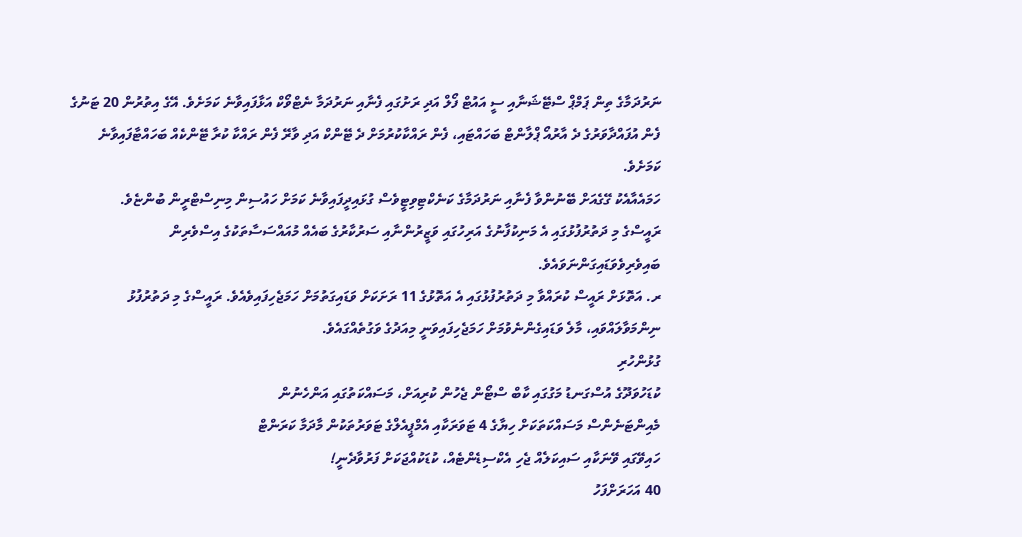ނަރުދަމާގެ ތިން ޕަމްޕް ސްޓޭޝަނާއި ސީ އައުޓް ފޯލް އަދި ރަށުގައި ފެނާއި ނަރުދަމާ ނެޓްވޯކް އަޅާފައިވާނެ ކަމަށެވެ. އޭގެ އިތުރުން 20 ޓަނުގެ ފެން އުފައްދާވަރުގެ ދެ އާރުއޯ ޕްލާންޓް ބަހައްޓައި، ފެން ރައްކާކުރުމަށް ދެ ޓޭންކް އަދި ވާރޭ ފެން ރައްކާ ކުރާ ޓޭންކެއް ބަހައްޓާފައިވާނެ ކަމަށެވެ.
ހަމައެއާއެކު ގޭގެއަށް ބޭނުންވާ ފެނާއި ނަރުދަމާގެ ކަނެކްޓިވިޓީވެސް ގުޅައިދީފައިވާނެ ކަމަށް ހައުސިން މިނިސްޓްރީން ބުންޏެވެ.
ރައީސްގެ މި ދަތުރުފުޅުގައި އެ މަނިކުފާނުގެ އަރިހުގައި ވަޒީރުންނާއި ސަރުކާރުގެ ބައެއް މުއައްސަސާތަކުގެ އިސްވެރިން ބައިވެރިވެވަޑައިގަންނަވައެވެ.
ރ. އަތޮޅަށް ރައީސް ކުރައްވާ މި ދަތުރުފުޅުގައި އެ އަތޮޅުގެ 11 ރަށަކަށް ވަޑައިގަތުމަށް ހަމަޖެހިފައިވެއެވެ. ރައީސްގެ މި ދަތުރުފުޅު ނިންމަވާލައްވައި، މާލެ ވަޑައިގެންނެވުމަށް ހަމަޖެހިފައިވަނީ މިއަދުގެ ވަގުތެއްގައެވެ.
ގުޅުންހުރި
ކުޑަހުވަދޫގެ އުސްގަނޑު މަގުގައި ކާބް ސްޓޯން ޖެހުން ކުރިއަށް، މަސައްކަތުގައި އަންހެނުން
މެއިންޓަނެންސް މަސައްކަތަކަށް ހިޔާގެ 4 ޓަވަރަކާއި އެމްޕީއެލްގެ ޓަވަރުތަކުން މާދަމާ ކަރަންޓް
ހައިވޭގައި ވޭނަކާއި ސައިކަލެއް ޖެހި އެކްސިޑެންޓެއް، ކުޑަކުއްޖަކަށް ފަރުވާދެނީ!
40 އަހަރަށްފަހު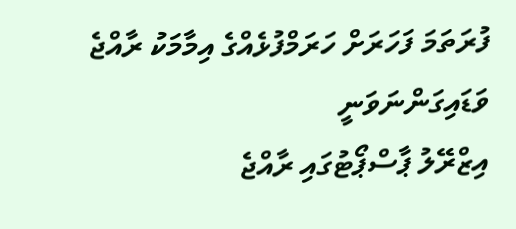ފުރަތަމަ ފަހަރަށް ހަރަމްފުޅެއްގެ އިމާމަކު ރާއްޖެ ވަޑައިގަންނަވަނީ
އިޒްރޭލު ޕާސްޕޯޓުގައި ރާއްޖެ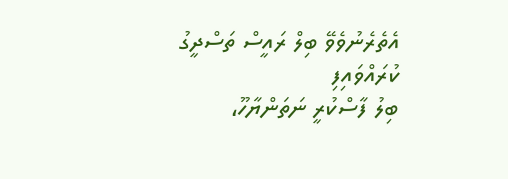އެތެރެނުވެވޭ ބިލް ރައީސް ތަސްދީގު ކުރައްވައިފި
ބިލު ފާސްކުރީ ނަތަންޔާހޫ،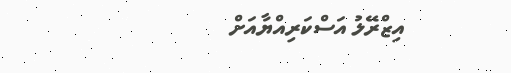އިޒްރޭލު އަސްކަރިއްޔާއަށް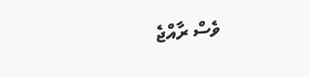ވެސް ރާއްޖެ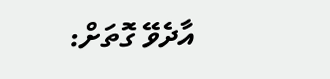އާދެވޭ ގޮތަށް: